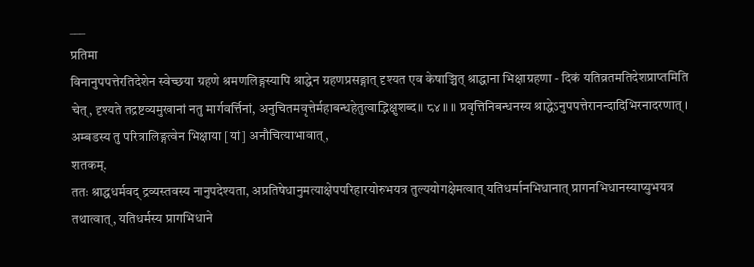___
प्रतिमा
विनानुपपत्तेरतिदेशेन स्वेच्छया ग्रहणे श्रमणलिङ्गस्यापि श्राद्धेन ग्रहणप्रसङ्गात् दृश्यत एव केषाञ्चित् श्राद्धाना भिक्षाग्रहणा - दिकं यतिव्रतमतिदेशप्राप्तमिति चेत्, दृश्यते तद्रष्टव्यमुखानां नतु मार्गवर्त्तिनां, अनुचितमवृत्तेर्महाबन्धहेतुत्वाद्भिक्षुशब्द॥ ८४ ॥ ॥ प्रवृत्तिनिबन्धनस्य श्राद्धेऽनुपपत्तेरानन्दादिभिरनादरणात् । अम्बडस्य तु परित्रालिङ्गत्वेन भिक्षाया [यां] अनौचित्याभावात्,
शतकम्.
ततः श्राद्धधर्मवद् द्रव्यस्तवस्य नानुपदेश्यता, अप्रतिषेधानुमत्याक्षेपपरिहारयोरुभयत्र तुल्ययोगक्षेमत्वात् यतिधर्मानभिधानात् प्रागनभिधानस्याप्युभयत्र तथात्वात्, यतिधर्मस्य प्रागभिधाने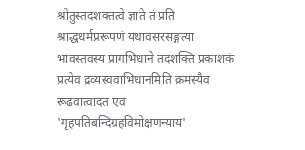श्रोतुस्तदशक्तत्वे ज्ञाते तं प्रति श्राद्धधर्मप्ररूपणं यथावसरसङ्गत्या भावस्तवस्य प्रागभिधाने तदशक्ति प्रकाशकं प्रत्येव द्रव्यस्ववाभिधानमिति क्रमस्यैव रूढवात्वादत एव 'गृहपतिबन्दिग्रहविमोक्षणन्याय'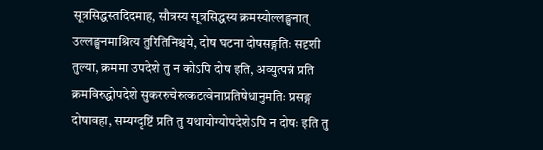सूत्रसिद्धस्तदिदमाह, सौत्रस्य सूत्रसिद्धस्य क्रमस्योल्लङ्घनात् उल्लङ्घनमाश्रित्य तुरितिनिश्चये, दोष घटना दोषसङ्गतिः सदृशी तुल्या, क्रममा उपदेशे तु न कोऽपि दोष इति, अव्युत्पन्नं प्रति क्रमविरुद्धोपदेशे सुकररुचेरुत्कटत्वेनाप्रतिषेधानुमतिः प्रसङ्ग दोषावहा, सम्यग्दृष्टिं प्रति तु यथायोग्योपदेशेऽपि न दोषः इति तु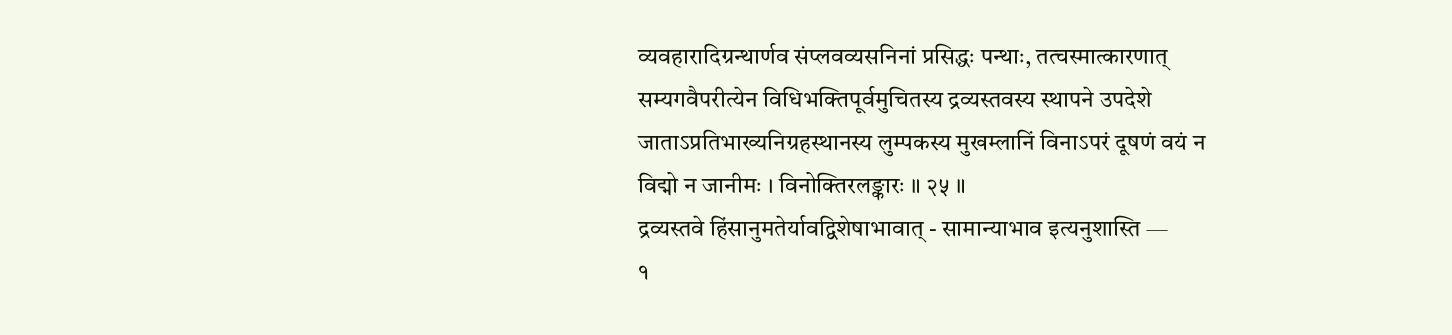व्यवहारादिग्रन्थार्णव संप्लवव्यसनिनां प्रसिद्धः पन्थाः, तत्चस्मात्कारणात् सम्यगवैपरीत्येन विधिभक्तिपूर्वमुचितस्य द्रव्यस्तवस्य स्थापने उपदेशे जाताऽप्रतिभाख्यनिग्रहस्थानस्य लुम्पकस्य मुखम्लानिं विनाऽपरं दूषणं वयं न विद्मो न जानीमः । विनोक्तिरलङ्कारः ॥ २५ ॥
द्रव्यस्तवे हिंसानुमतेर्यावद्विशेषाभावात् - सामान्याभाव इत्यनुशास्ति —
१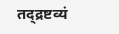तद्द्रष्टव्यं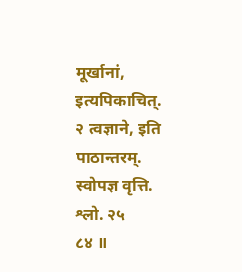मूर्खानां, इत्यपिकाचित्.
२ त्वज्ञाने, इति पाठान्तरम्.
स्वोपज्ञ वृत्ति.
श्लो. २५
८४ ॥